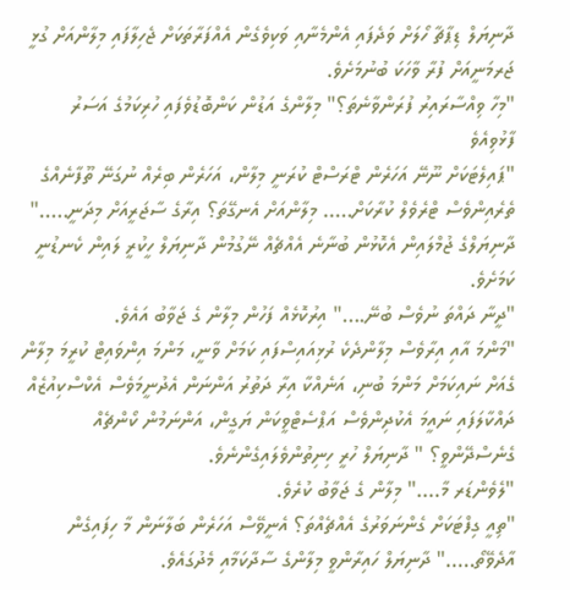ދާނިޔަލް ޑިޕާޗާ ހޯލަށް ވަދެފައި އެންމެނާއި ވަކިވެގެން އެއްފަރާތަކަށް ޖެހިލާފައި މިލާންއަށް ގުޅީ ޖަރމަނީއަށް ފުރާ ވާހަކަ ބުނުމަށެވެ.
"މިހާ ވިއްސާރައިރު ފުރަންވާނެތަ؟" މިލާންގެ އަޑުން ކަންބޮޑުވެފައި ހުރިކަމުގެ އަސަރު ފާޅުވިއެވެ
"ޕައިލެޓަކަށް ނޫނޭ އަހަރެން ޓްރަސްޓް ކުރަނީ މިލާން، އަހަރެން ބިރެއް ނުގަނޭ ތޫފާނެއްގެ ތެރެއިންވެސް ޓްރެވެލް ކުރާކަށް..... މިލާންއަށް އެނގޭތަ؟ އިރާގެ ސާޖަރީއަށް މިދަނީ....." ދާނިޔަލްގެ ޖުމްލައިން އެކޮޅުން ބުނާނެ އެއްޗެއް ނޭގުމުން ދާނިޔަލް ހީކުރީ ލައިން ކެނޑުނީ ކަމަށެވެ.
"ދީނާ ދައްތަ ނުވެސް ބުނޭ...." އިރުކޮޅެއް ފަހުން މިލާން ގެ ޖަވާބު އައެވެ.
"މަންމަ އާއި އިރާވެސް މިލާންދެކެ ރުޅިއައިސްފައި ކަމަށް ވާނީ، މަންމަ އިންވައިޓް ކުރީމަ މިލާން ގެއަށް ނައިކަމަށް މަންމަ ބުނި، އަނެއްކާ އިރާ ދަތުރު އަންނަން އެދުނީމަވެސް އެކްސްކިއުޒެއް ދައްކާލަފައި ނައީމަ އެކުދިންވެސް އަޕްސެޓްވީކަން ޔަގީން، އަންނަމުން ކޯންޗެއް ގެނެސްދޭންވީ؟ " ދާނިޔަލް ހުރީ ހިނިތުންވެލައިގެންނެވެ.
"ލެވެންޑަރ މާ...." މިލާން ގެ ޖަވާބު ކުރެވެ.
"ތިއީ ގިފްޓަކަށް ގެންނަވަރުގެ އެއްޗެއްތަ؟ އެނީވޭސް އަހަރެން ބަލާނަން މާ ހިފައިގެން އާދެވޭތޯ....." ދާނިޔަލް ހައިރާންވީ މިލާންގެ ސާދާކަމާއި މެދުގައެވެ.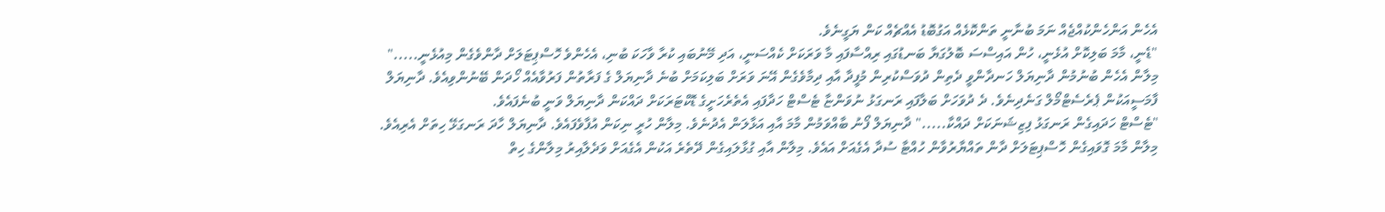އެހެން އަންހެންކުއްޖެއް ނަމަ ބުނާނީ ތަންކޮޅެއް އަގުބޮޑު އެއްޗެއް ކަން ޔަގީނެވެ.
"ޑެނީ، މާމަ ބަލިކޮށް އުޅެނީ، ހުން އައިސްސަ ބޮލުގަޔާ ބަނޑުގައި ރިއްސާފައި މާ ވަރަކަށް ކެއްސަނީ، އަދި މޭނުބައި ކުރާ ވާހަކަ ބުނި، އެހެންވެ ހޮސްޕިޓަލަށް ދާންވެގެން މިއުޅެނީ....." މިލާން އެހެން ބުނުމުން ދާނިޔަލް ހަނދާންވީ ދެތިން ދުވަސްކުރިން މުފީދާ އާއި ދިމާވެގެން އޭނަ ވަރަށް ބަލިކަމަށް ބުނެ ދާނިޔަލް ގެ ފަރާތުން ފަރުވާއެއް ހޯދަން ބޭނުންވިއެވެ. ދާނިޔަލް ފާމަސީއަކުން ޕެރެސެޓްމޯލް ގަނެދިނެވެ. ދެ ދުވަހަށް ބަލާފައި ރަނގަޅު ނުވަންޏާ ޓެސްޓް ހަދާފައި އެތެރެހަށީގެ ޑޮކްޓަރަކަށް ދައްކަން ދާނިޔަލް ވަނީ ބުނެފައެވެ.
"ޓެސްޓް ހަދައިގެން ރަނގަޅު ފިޒިޝަނަކަށް ދައްކާ....." ދާނިޔަލް ފޯނު ބާއްވަމުން މާމަ އާއި އަޅާލަން އެދުނެވެ. މިލާން ހުރީ ނިކަން އުފާވެފައެވެ. ދާނިޔަލް ހާދަ ރަނގަޅޭ ހިތަށް އެރިއެވެ.
މިލާން މާމަ ގޮވައިގެން ހޮސްޕިޓަލަށް ދާން ތައްޔާރުވާން ހުއްޓާ ސުދާ އެގެއަށް އައެވެ. މިލާން އާއި ގުޅާލައިގެން ދޭތެރެ އަކުން އެގެއަށް ވަދެލާއިރު މިލާންގެ ހިތް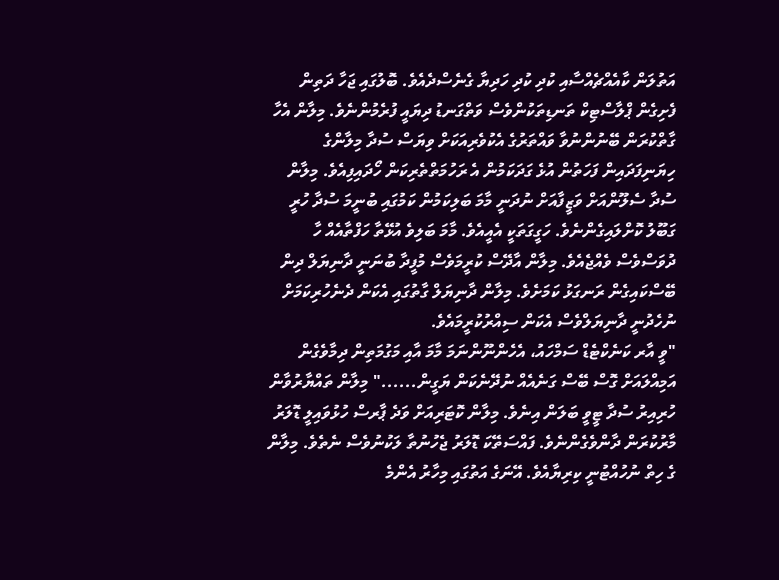އަތުލަން ކާއެއްޗެއްސާއި ކުދި ކުދި ހަދިޔާ ގެނެސްދެއެވެ. ބޮލުގައި ޖަހާ ދަތިން ފެށިގެން ޕްލާސްޓިކް ތަނޑިތަކުންވެސް ވަތްގަނޑު ދިޔައީ ފުރެމުންނެވެ. މިލާން އެހާ ގާތްކުރަން ބޭނުންނުވާ ވައްތަރުގެ އެކުވެރިއަކަށް ވިޔަސް ސުދާ މިލާންގެ ހިޔަނިފަދައިން ފަހަތުން އުޅެ ގަދަކަމުން އެ ރަހުމަތްތެރިކަން ހޯދައިފިއެވެ. މިލާން ސުދާ ސެލޫންއަށް ވަޒީފާއަށް ނުދަނީ މާމަ ބަލިކަމުން ކަމުގައި ބުނީމަ ސުދާ ހުރީ ގަބޫލު ކޮށްލައިގެންނެވެ. ހަގީގަތަކީ އެއީއެވެ. މާމަ ބަލިވެ އުޅޭތާ ހަފްތާއެއް ހާ ދުވަސްވެސް ވެއްޖެއެވެ. މިލާން އާދޭސް ކުރީމަވެސް މުފީދާ ބުނަނީ ދާނިޔަލް ދިން ބޭސްކައިގެން ރަނގަޅު ކަމަށެވެ. މިލާން ދާނިޔަލް ގާތުގައި އެކަން ދެނެހުރިކަމަށް ނުހެދުނީ ދާނިޔަލްވެސް އެކަން ސިއްރުކުރީމައެވެ.
"ވީ އާރ ކަނެކްޓެޑް ސަމްހައު، އެހެންނޫންނަމަ މާމަ އާއި މަގުމަތިން ދިމާވެގެން އަމިއްލައަށް ގޮސް ބޭސް ގަނެއެއް ނުދޭނެކަން ޔަގީން......" މިލާން ތައްޔާރުވާން ހުރިއިރު ސުދާ ޓީވީ ބަލަން އިނެވެ. މިލާން ކޮޓަރިއަށް ވަދެ ޕާރސް ހުޅުވައިލީ ޑޮލަރު މާރުކުރަން ދާންވެގެންނެވެ. ފައްސަތޭކަ ޑޮލަރު ޖެހުނުތާ ލަކުނުވެސް ނެތެވެ. މިލާން ގެ ހިތް ނުހުއްޓުނީ ކިރިޔާއެވެ. އޭނަގެ އަތުގައި މިހާރު އެންމެ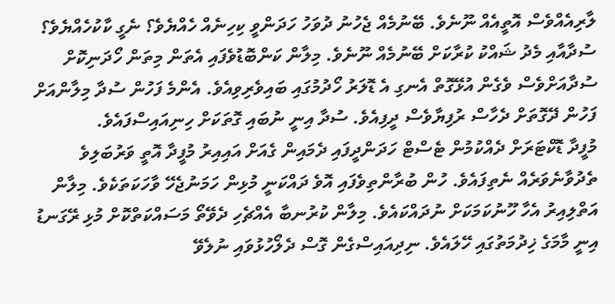ލާރިއެއްވެސް އޮތީއެއް ނޫނެވެ. ބޭނުމެއް ޖެހުނު ދުވަހު ހަދަންވީ ކިހިނެއް ހެއްޔެވެ؟ ނެގީ ކާކުހެއްޔެވެ؟ ސުދާއާއި މެދު ޝައްކު ކުރާކަށް ބޭނުމެއް ނޫނެވެ. މިލާން ކަންބޮޑުވެފައި އެތަން މިތަން ހޯދަނިކޮށް ސުދާއަށްވެސް ވެގެން އުޅޭގޮތް އެނގި އެ ޑޮލަރު ހޯދުމުގައި ބައިވެރިވިއެވެ. އެންމެ ފަހުން ސުދާ މިލާންއަށް ފަހުން ދޭގޮތަށް ދެހާސް ރުފިޔާވެސް ދީފިއެވެ. ސުދާ އިނީ ނުބައި ގޮތަކަށް ހިނިއައިސްފައެވެ.
މުފީދާ ޑޮކްޓަރަށް ދެއްކުމުން ޓެސްޓް ހަދަންދީފައި ދެމައިން ގެއަށް އައިއިރު މުފީދާ އޮތީ ވަރުބަލިވެ ތެދުވާނެވަރެއް ނެތިފައެވެ. ހުން ބުރާންތިވެފައި އޮވެ ދައްކަނީ މުޅިން ހަމަނުޖެހޭ ވާހަކަތަކެވެ. މިލާން އަތްލިއިރު އެހާ ހޫނުކަމަކަށް ނުދައްކައެވެ. މިލާން ކުރުނބާ އެއްޗެހި ދެވޭތޯ މަސައްކަތްކޮށް މުޅި ރޭގަނޑު އިނީ މާމަގެ ޚިދުމަތުގައި ހޭލައެވެ. ނިދިއައިސްގެން ގޮސް ދެލޯހުޅުވައި ނުލެވޭ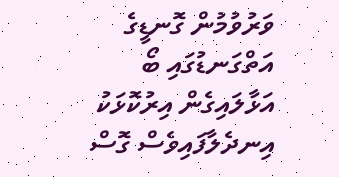ވަރުވުމުން ގޮނޑީގެ އަތްގަނޑުގައި ބޯ އަޅާލައިގެން އިރުކޮޅަކު އިނދެލާފައިވެސް ގޮސް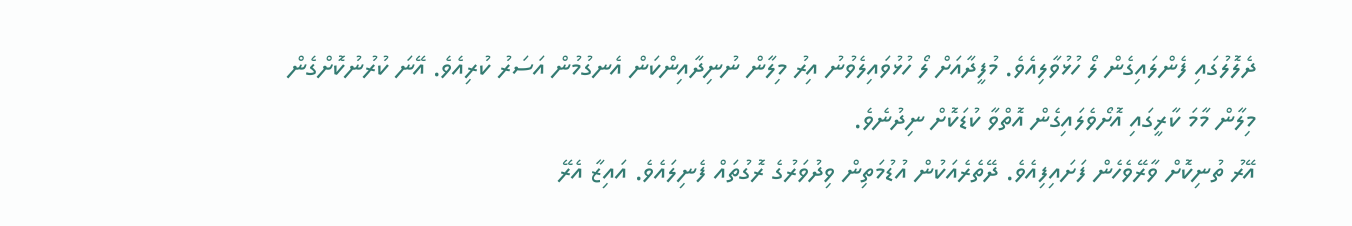ދެލޮލުގައި ފެންލައިގެން ލޯ ހުޅުވާލިއެވެ. މުފީދާއަށް ލޯ ހުޅުވައިލެވުނު އިރު މިލާން ނުނިދާއިންކަން އެނގުމުން އަސަރު ކުރިއެވެ. އޭނަ ކުރުނުކޮށްގެން މިލާން މާމަ ކާރީގައި އޮށޯވެލައިގެން އޮތްވާ ކުޑަކޮށް ނިދުނެވެ.
އޭރު ތުނިކޮށް ވާރޭވެހެން ފަށައިފިއެވެ. ދޭތެރެއަކުން އުޑުމަތިން ވިދުވަރުގެ ރޮގުތައް ފެނިލައެވެ. އައިޒާ އެރޭ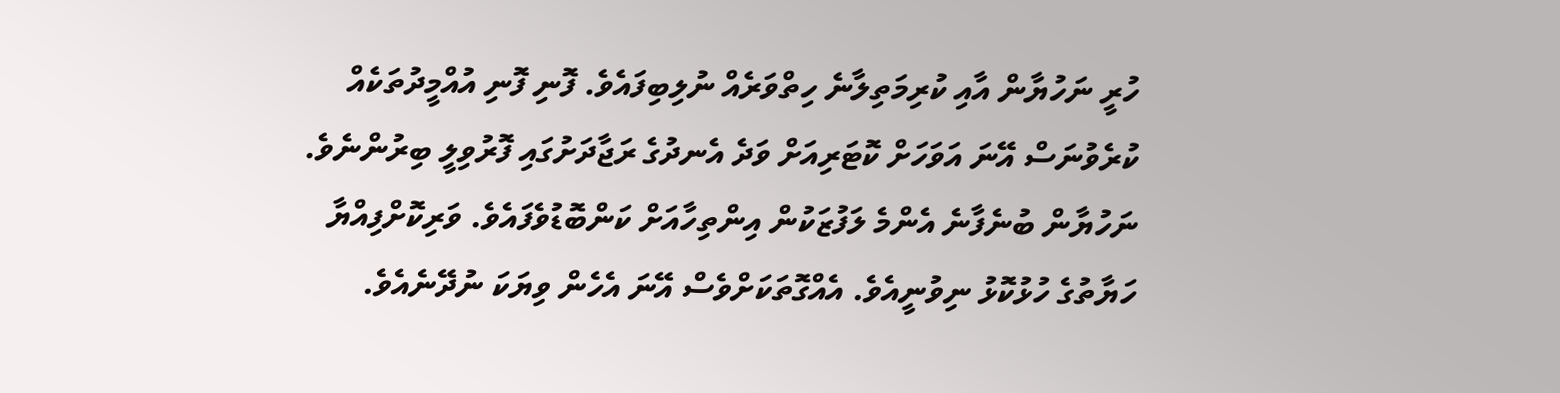ހުރީ ނަހުޔާން އާއި ކުރިމަތިލާނެ ހިތްވަރެއް ނުލިބިފައެވެ. ފޮނި ފޮނި އުއްމީދުތަކެއް ކުރެވުނަސް އޭނަ އަވަހަށް ކޮޓަރިއަށް ވަދެ އެނދުގެ ރަޖާދަށުގައި ފޮރުވިލީ ބިރުންނެވެ. ނަހުޔާން ބުނެފާނެ އެންމެ ލަފުޒަކުން އިންތިހާއަށް ކަންބޮޑުވެފައެވެ. ވަރިކޮށްފިއްޔާ ހަޔާތުގެ ހުޅުކޮޅު ނިވުނީއެވެ. އެއްގޮތަކަށްވެސް އޭނަ އެހެން ވިޔަކަ ނުދޭނެއެވެ.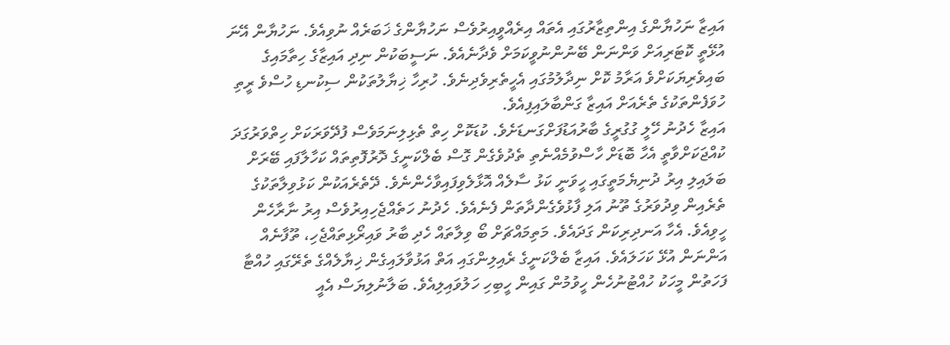އައިޒާ ނަހުޔާންގެ އިންތިޒާރުގައި އެތައް އިރެއްވީއިރުވެސް ނަހުޔާންގެ ޚަބަރެއް ނުވިއެވެ. ނަހުޔާން އޭނަ އުޅޭތީ ކޮޓަރިއަށް ވަންނަން ބޭނުންނުވީކަމަށް ވެދާނެއެވެ. ނަސީބަކުން ނިދި އައިޒާގެ ހިތާމައިގެ ބައިވެރިޔަކަށްވެ އަރާމު ކޮށް ނިދާލުމުގައި އެހީތެރިވެދިނެވެ. ހުރިހާ ޚިޔާލުތަކުން ސިކުނޑި ހުސްވެ ރީތި ހުވަފެންތަކުގެ ތެރެއަށް އައިޒާ ގަންބާލައިފިއެވެ.
އައިޒާ ހެދުނު ހޭލީ ގުގުރީގެ ބާރުއަޑުފަށްގަނޑަށެވެ. ކުޑަކޮށް ހިތް ތެޅިލިނަމަވެސް ފުދޭވަރަކަށް ހިތްވަރުގަދަ ކުއްޖަކަށްވާތީ އެހާ ބޮޑަށް ހާސްވުމެއްނެތި ތެދުވެގެން ގޮސް ބެލްކަނީގެ ދޮރުފޮތިތައް ކަހާލާފައި ބޭރަށް ބަލައިލި އިރު ދުނިޔެމަތީގައި ހީވަނީ ކަޅު ސާލެއް އޮޅާލެވިފައިވާހެންނެވެ. ދޭތެރެއަކުން ކަޅުވިލާތަކުގެ ތެރެއިން ވިދުވަރުގެ ތޫނު އަލި ފާޅުވެގެންދާތަން ފެނެއެވެ. ހެދުނު ހަތެއްޖެހިއިރުވެސް އިރު ނާރާހެން ހީވިއެވެ. އެހާ އަނދިރިކަން ގަދައެވެ. މަތިމައްޗަށް ބޯ ވިލާތައް ހެދި ބާރު ވައިރޯޅިތައްޖެހި، ތޫފާނެއް އަންނަން އުޅޭ ކަހަލައެވެ. އައިޒާ ބެލްކަނީގެ ރެއިލިންގައި އަތް އަޅުވާލައިގެން ޚިޔާލެއްގެ ތެރޭގައި ހުއްޓާ ފަހަތުން މީހަކު ހުއްޓުނުހެން ހީވުމުން ގައިން ހީބިހި ހަލުވައިލިއެވެ. ބަލާނުލިޔަސް އެއީ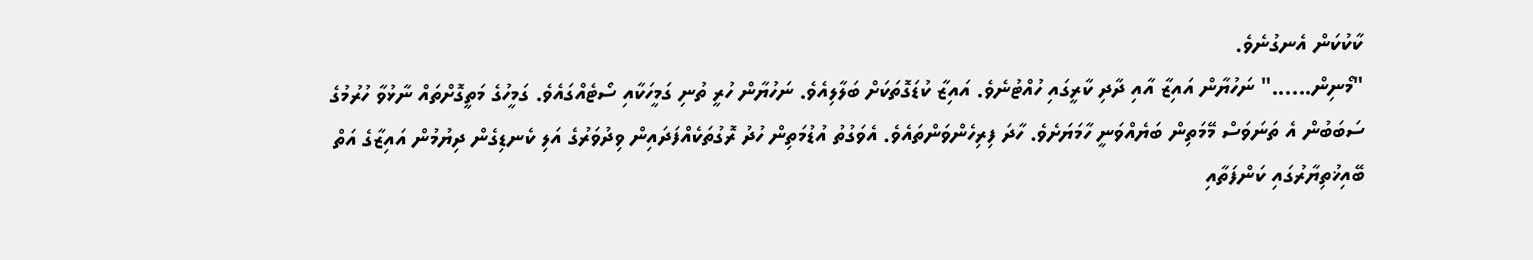ކާކުކަން އެނގުނެވެ.
"މޯނިން......" ނަހުޔާން އައިޒާ އާއި ދާދި ކާރީގައި ހުއްޓުނެވެ. އައިޒާ ކުޑަގޮތަކަށް ބަލާލިއެވެ. ނަހުޔާން ހުރީ ތުނި ގަމީހަކާއި ސޯޓެއްގައެވެ. ގަމީހުގެ މަތީގޮށްތައް ނާޅުވާ ހުރުމުގެ ސަބަބުން އެ ތަނަވަސް މޭމަތިން ބަޔެއްވަނީ ހާމަޔަށެވެ. ހާދަ ފިރިހެންވަންތައެވެ. އެވަގުތު އުޑުމަތިން ހުދު ރޮގުތަކެއްފަދައިން ވިދުވަރުގެ އަލި ކެނޑިގެން ދިޔުމުން އައިޒާގެ އަތް ބޭއިޚުތިޔާރުގައި ކަންފަތާއި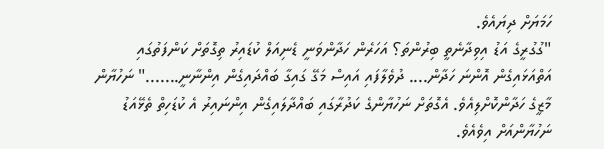ހަމަޔަށް ދިޔައެވެ.
"ގުގުރީގެ އަޑު އިވިދާނެތީ ބިރުންތަ؟ އަހަރެން ހަދާންވަނީ ޑެނިއަލް ކުޑައިރު ތިގޮތަށް ކަންފަތުގައި އަތްއަޅައިގެން އޮންނަ ހަދާން.... ދުވެލާފައި އައިސް މަގޭ ގައިގާ ބައްދައިގެން އިންނާނީ......." ނަހުޔާން މާޒީގެ ހަދާންކޮށްލިއެވެ. އެގޮތަށް ނަހުޔާންގެ ކަދުރާގައި ބައްދާލައިގެން އިންނައިރު އެ ކުޑަހިތް ތެޅޭއަޑު ނަހުޔާންއަށް އިވެއެވެ.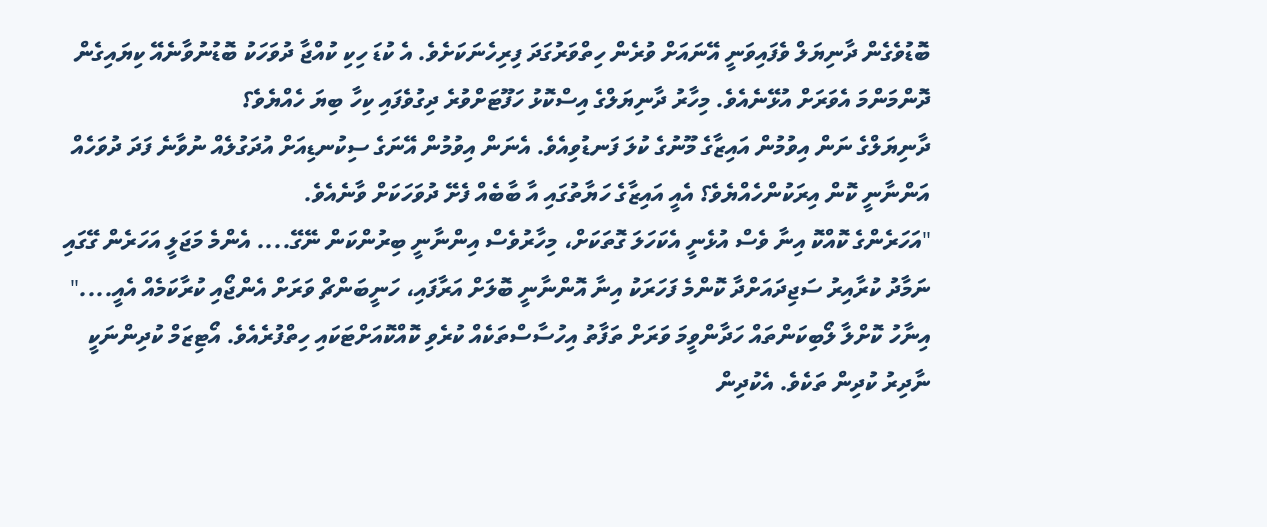ބޮޑުވެގެން ދާނިޔަލް ވެފައިވަނީ އޭނައަށް ވުރެން ހިތްވަރުގަދަ ފިރިހެނަކަށެވެ. އެ ކުޑަ ހިކި ކުއްޖާ ދުވަހަކު ބޮޑުނުވާނެއޭ ކިޔައިގެން ދޮންމަންމަ އެވަރަށް އުޅޭނެއެވެ. މިހާރު ދާނިޔަލްގެ އިސްކޮޅު ހަފޫޓަށްވުރެ ދިގުވެފައި ކިހާ ބިޔަ ހެއްޔެވެ؟
ދާނިޔަލްގެ ނަން އިވުމުން އައިޒާގެ މޫނުގެ ކުލަ ފަނޑުވިއެވެ. އެނަން އިވުމުން އޭނަގެ ސިކުނޑިއަށް އުދަގުލެއް ނުވާނެ ފަދަ ދުވަހެއް އަންނާނީ ކޮން އިރަކުންހެއްޔެވެ؟ އެއީ އައިޒާގެ ހަޔާތުގައި އާ ބާބެއް ފެށޭ ދުވަހަކަށް ވާނެއެވެ.
"އަހަރެންގެ ކޮއްކޮ އިނާ ވެސް އުޅެނީ އެކަހަލަ ގޮތަކަށް، މިހާރުވެސް އިންނާނީ ބިރުންކަން ނޭގޭ.... އެންމެ މަޖަލީ އަހަރެން ގޭގައި ނަމާދު ކުރާއިރު ސަޖިދައަށްދާ ކޮންމެ ފަހަރަކު އިނާ އޮންނާނީ ބޮލަށް އަރާފައި، ހަނީބަންޗް ވަރަށް އެންޖޯއި ކުރާކަމެއް އެއީ...." އިނާހު ކޮށްލާ ލޯބިކަންތައް ހަދާންވީމަ ވަރަށް ތަފާތު އިހުސާސްތަކެއް ކުރެވި ކޮއްކޮއަށްޓަކައި ހިތްފުރެއެވެ. އޯޓިޒަމް ކުދިންނަކީ ނާދިރު ކުދިން ތަކެވެ. އެކުދިން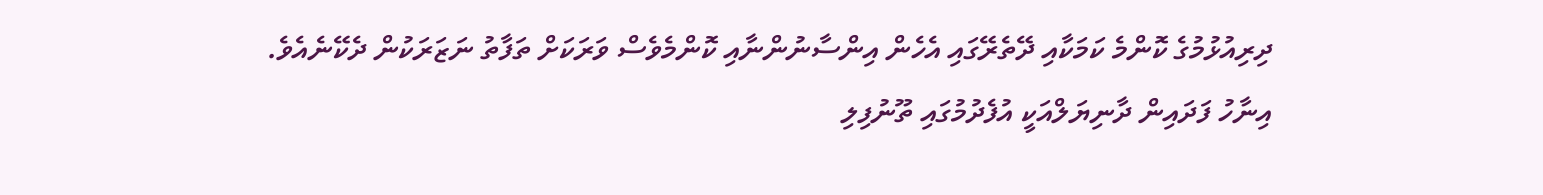ދިރިއުޅުމުގެ ކޮންމެ ކަމަކާއި ދޭތެރޭގައި އެހެން އިންސާނުންނާއި ކޮންމެވެސް ވަރަކަށް ތަފާތު ނަޒަރަކުން ދެކޭނެއެވެ. އިނާހު ފަދައިން ދާނިޔަލްއަކީ އުފެދުމުގައި ތޫނުފިލި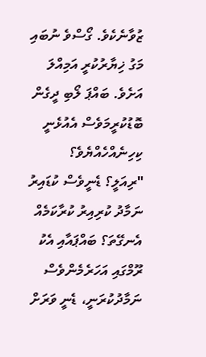ޒުވާނެކެވެ. ގޯސްވެ ނުބައި މަގު ޚިޔާރުކުރީ އަމިއްލަ އަށެވެ. ބައްޕަ ލޯބި ދީގެން ބޮޑުކުރީމަވެސް އެއުޅެނީ ކިހިނެއްހެއްޔެވެ؟
"ރިއަލީ؟ ޑެނީވެސް ކުޑައިރު ނަމާދު ކުރިއިރު ކުރާކަމެއް އެނގޭތަ؟ ބައްޕައާއި އެކު ރޫމްގައި އަހަރެމެންވެސް ނަމާދުކުރަނީ، ޑެނީ ވަރަށް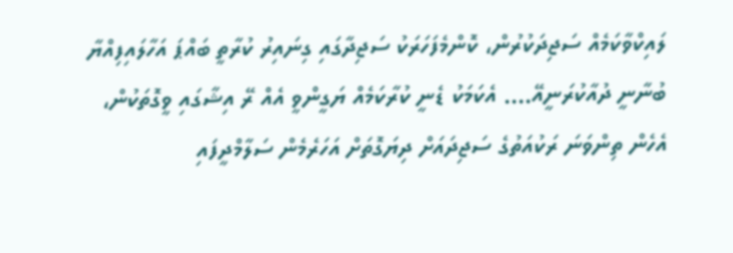ލައިކްވާކަމެއް ސަޖިދަކުރުން، ކޮންމެފަހަރަކު ސަޖިދާގައި ގިނައިރު ކުރާތީ ބައްޕަ އަހާލައިފިއްޔާ ބުނާނީ ދުއާކުރަނީއޭ.... އެކަމަކު ޑެނީ ކުރާކަމެއް ޔަގީންވީ އެއް ރޭ އިޝާގައި ވީގޮތަކުން، އެހެން ތިންވަނަ ރަކުއަތުގެ ސަޖިދައަށް ދިޔަގޮތަށް އަހަރެމެން ސަލާމްދީފައި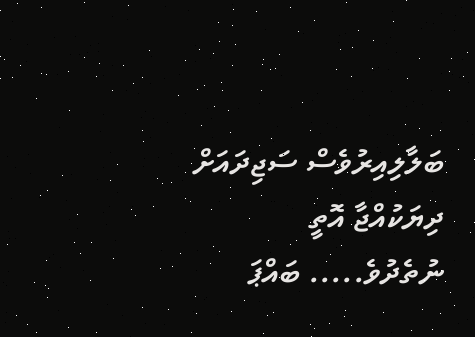ބަލާލިއިރުވެސް ސަޖިދައަށް ދިޔަކުއްޖާ އޮތީ ނުތެދުވެ..... ބައްޕަ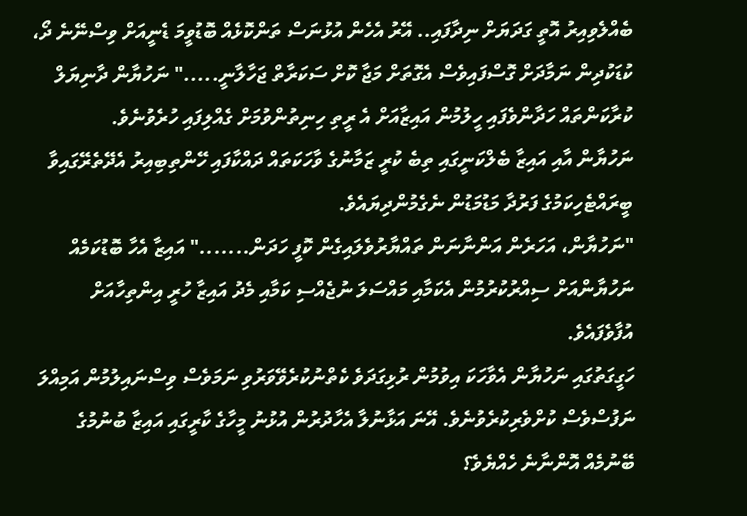ބެއްލެވިއިރު އޮތީ ގަދަޔަށް ނިދާފައި.. އޭރު އެހެން އުޅުނަސް ތަންކޮޅެއް ބޮޑުވީމަ ޑެނީއަށް ވިސްނޭނެ ދޯ، ކުޑަކުދިން ނަމާދަށް ގޮސްފައިވެސް އެގޮތަށް މަޖާ ކޮށް ސަކަރާތް ޖަހާލާނީ....." ނަހުޔާން ދާނިޔަލް ކުރާކަންތައް ހަދާންވެފައި ހީލުމުން އައިޒާއަށް އެ ރީތި ހިނިތުންވުމަށް ގެއްލިފައި ހުރެވުނެވެ.
ނަހުޔާން އާއި އައިޒާ ބެލްކަނީގައި ތިބެ ކުރީ ޒަމާނުގެ ވާހަކަތައް ދައްކާފައި ހޭންތިބިއިރު އެދޭތެރޭގައިވާ ބީރައްޓެހިކަމުގެ ފަރުދާ މަޑުމަޑުން ނެގެމުންދިޔައެވެ.
"ނަހުޔާން، އަހަރެން އަންނާނަން ތައްޔާރުވެލައިގެން ކޮފީ ހަދަން......." އައިޒާ އެހާ ބޮޑުކަމެއް ނަހުޔާންއަށް ސިއްރުކުރުމުން އެކަމާއި މައްސަލަ ނުޖެއްސި ކަމާއި މެދު އައިޒާ ހުރީ އިންތިހާއަށް އުފާވެފައެވެ.
ހަގީގަތުގައި ނަހުޔާން އެވާހަކަ އިވުމުން ރުޅިގަދަވެ ކެތްނުކުރެވޭވަރުވި ނަމަވެސް ވިސްނައިލުމުން އަމިއްލަ ނަފުސްވެސް ކުށްވެރިކުރެވުނެވެ. އޭނަ އަޅާނުލާ އެހާދުރުން އުޅުނު މީހާގެ ކާރީގައި އައިޒާ ބުނުމުގެ ބޭނުމެއް އޮންނާނެ ހެއްޔެވެ؟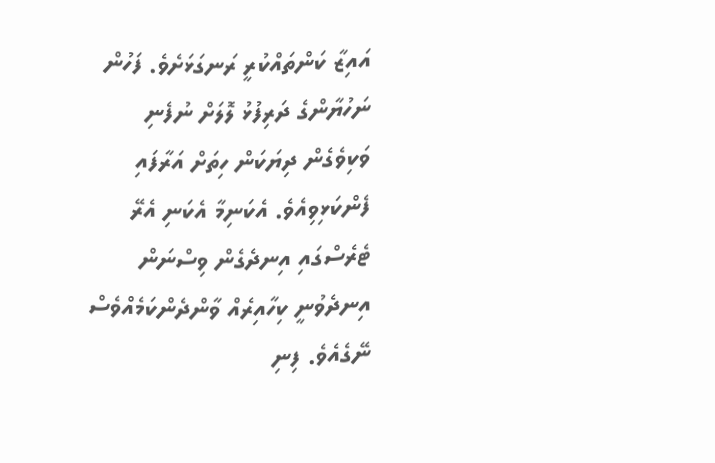އައިޒާ ކަންތައްކުރީ ރަނގަޅަށެވެ. ފަހުން ނަހުޔާންގެ ދަރިފުޅު ލޮލަށް ނުފެނި ވަކިވެގެން ދިޔަކަން ހިތަށް އަރާފައި ފެންކަޅިވިއެވެ. އެކަނިމާ އެކަނި އެރޭ ޓެރެސްގައި އިނދެގެން ވިސްނަން އިނދެވުނީ ކިހާއިރެއް ވާންދެންކަމެއްވެސް ނޭގެއެވެ. ފިނި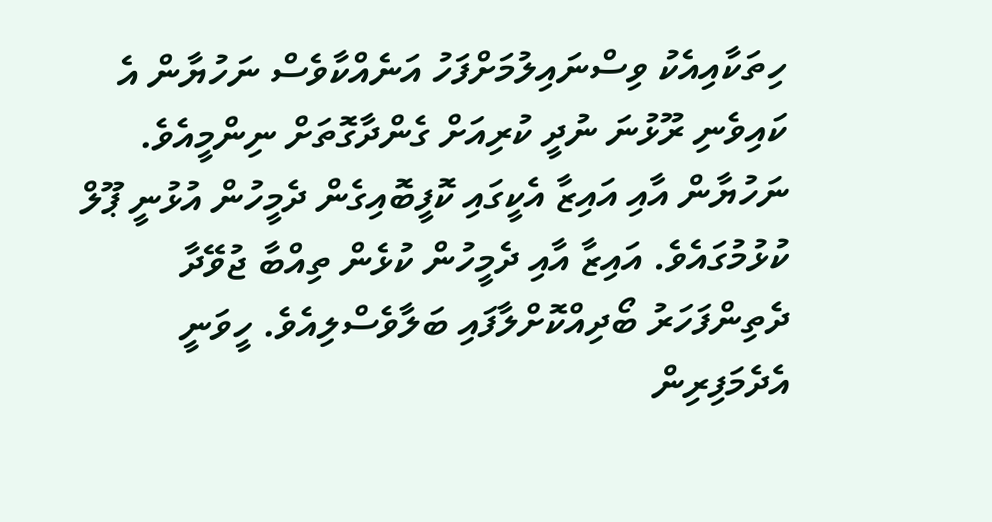ހިތަކާއިއެކު ވިސްނައިލުމަށްފަހު އަނެއްކާވެސް ނަހުޔާން އެ ކައިވެނި ރޫޅުނަ ނުދީ ކުރިއަށް ގެންދާގޮތަށް ނިންމީއެވެ.
ނަހުޔާން އާއި އައިޒާ އެކީގައި ކޮފީބޮއިގެން ދެމީހުން އުޅުނީ ޕޫލް ކުޅުމުގައެވެ. އައިޒާ އާއި ދެމީހުން ކުޅެން ތިއްބާ ޖުވޭދާ ދެތިންފަހަރު ބޯދިއްކޮށްލާފައި ބަލާވެސްލިއެވެ. ހީވަނީ އެދެމަފިރިން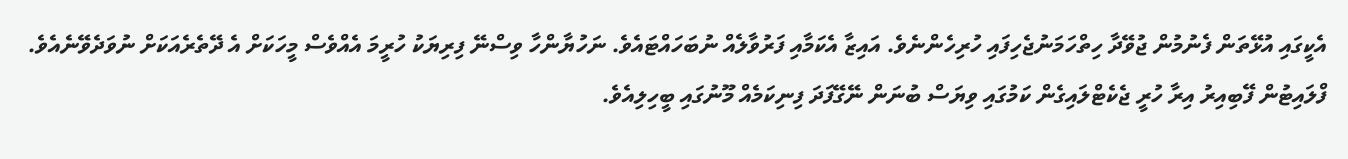އެކީގައި އުޅޭތަން ފެނުމުން ޖުވޭދާ ހިތްހަމަނުޖެހިފައި ހުރިހެންނެވެ. އައިޒާ އެކަމާއި ފަރުވާލެއް ނުބަހައްޓައެވެ. ނަހުޔާންހާ ވިސްނޭ ފިރިޔަކު ހުރީމަ އެއްވެސް މީހަކަށް އެ ދޭތެރެއަކަށް ނުވަދެވޭނެއެވެ.
ފްލައިޓުން ފޭބިއިރު އިރާ ހުރީ ޖެކެޓްލައިގެން ކަމުގައި ވިޔަސް ބުނަން ނޭގޭފަދަ ފިނިކަމެއް މޫނުގައި ބީހިލިއެވެ.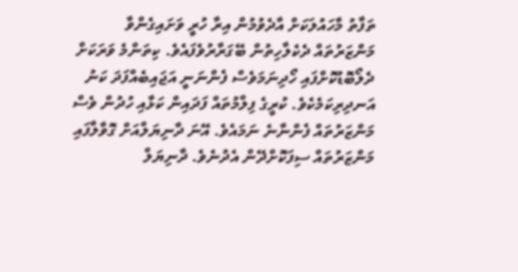ތަފާތު މާހައުލަކަށް އާދެވުމުން އިރާ ހުރީ ވަށައިގެންވާ މަންޒަރުތައް ދެކެލާހިތުން ބޭގަރާރުވެފައެވެ. ކިތަންމެ ވަރަކަށް ދެލޯބޮޑުކޮށްފައި ހޯދިނަމަވެސް ފެންނަނީ އަޖައިބެއްފަދަ ކަނު އަނދިރިކަމެކެވެ. ކުރީގެ ފިލްމުތައް ފަދައިން ކަޅާއި ހުދުން ވެސް މަންޒަރުތައް ފެންނާނެ ނަމައެވެ. އޭނަ ދާނިޔަލްއަށް ގޮވާލާފައި މަންޒަރުތައް ސިފަކޮށްދޭން އެދުނެވެ. ދާނިޔަލް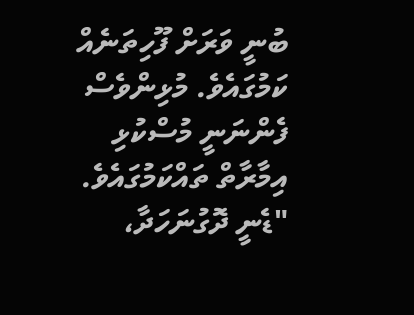ބުނީ ވަރަށް ފޫހިތަނެއް ކަމުގައެވެ. މުޅިންވެސް ފެންނަނީ މުސްކުޅި އިމާރާތް ތައްކަމުގައެވެ.
"ޑެނީ ދޮގުނަހަދާ،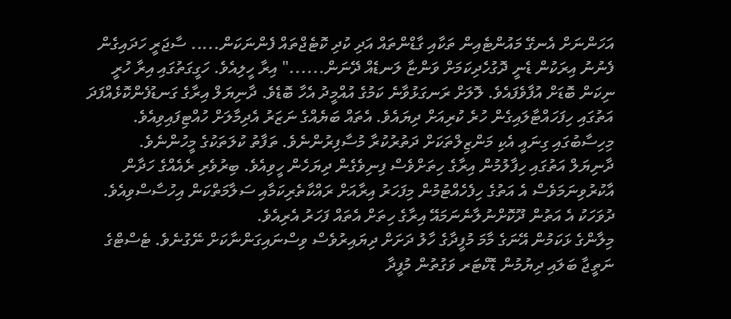އަހަންނަށް އެނގޭ މައުންޓެއިން ތަކާއި ގާޑްންތައް އަދި ކުދި ކޮޓެޖްތައް ފެންނަކަން..... ސާޖަރީ ހަދައިގެން ފެނުނު އިރަކުން ޑެނީ ދޮގުހެދިކަމަށް ވަންޏާ ލަނޑެއް ދޭނަން......" އިރާ ހީލިއެވެ. ހަގީގަތުގައި އިރާ ހުރީ ނިކަން ބޮޑަށް އުފާވެފައެވެ. ލޮލަށް ރަނގަޅުވާނެ ކަމުގެ އުއްމީދު އެހާ ބޮޑެވެ. ދާނިޔަލް އިރާގެ ގަނޑުފެންކޮޅެއްފަދަ އަތުގައި ހިފަހައްޓާލައިގެން ހުރެ ކުރިއަށް ދިޔައެވެ. އެތައް ބަޔެއްގެ ނަޒަރު އެދިމާލަށް ހުއްޓިފައިވިއެވެ. މިހިސާބުގައި ގިނައީ އެކި މަންޒިލްތަކަށް ދަތުރުކުރާ މުސާފިރުންނެވެ. ތަފާތު ކުލަތަކުގެ މީހުންނެވެ.
ދާނިޔަލް އަތުގައި ހިފާލުމުން އިރާގެ ހިތަށްވެސް ފިނިވެގެން ދިޔަހެން ހީވިއެވެ. ބިރުވެރި ރެއެއްގެ ހަދާން އާކުރުވިނަމަވެސް އެ އަތުގެ ހިފެހެއްޓުމުން މިފަހަރު އިރާއަށް ރައްކާތެރިކަމާއި ސަލާމަތްކަން އިހުސާސްވިއެވެ. ދުވަހަކު އެ އަތުން ދޫކޮށްނުލާނެނަމައޭ އިރާގެ ހިތަށް އެތައް ފަހަރު އެރިއެވެ.
މިލާންގެ ޅަކަމުން އޭނަގެ މާމަ މުފީދާގެ ހާލު ދަށަށް ދިޔައިރުވެސް ވިސްނައިގަންނާކަށް ނޭގުނެވެ. ޓެސްޓްގެ ނަތީޖާ ބަލައި ދިޔުމުން ޑޮކްޓަރ ވަގުތުން މުފީދާ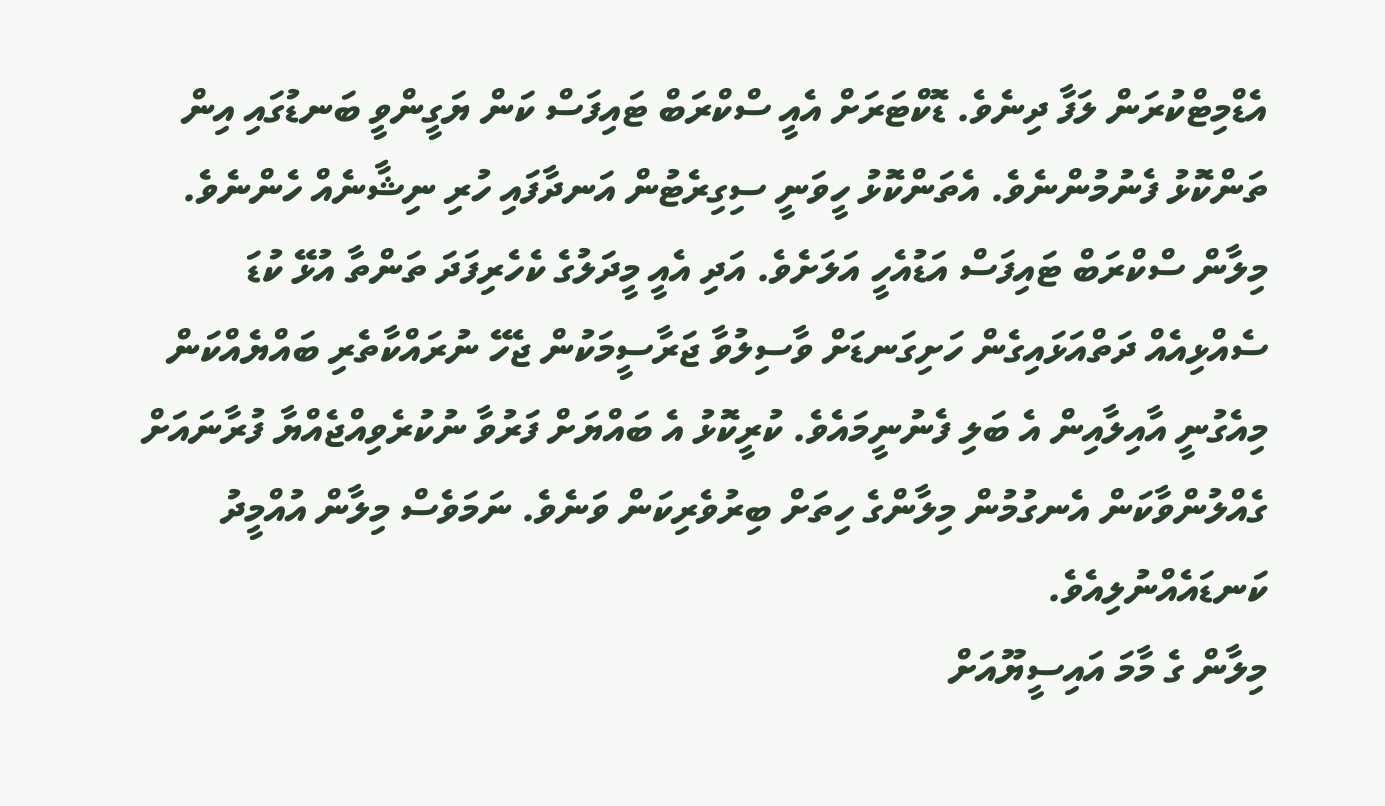އެޑްމިޓްކުރަން ލަފާ ދިނެވެ. ޑޮކްޓަރަށް އެއީ ސްކްރަބް ޓައިފަސް ކަން ޔަގީންވީ ބަނޑުގައި އިން ތަންކޮޅު ފެނުމުންނެވެ. އެތަންކޮޅު ހީވަނީ ސިގިރެޓުން އަނދާފައި ހުރި ނިޝާނެއް ހެންނެވެ. މިލާން ސްކްރަބް ޓައިފަސް އަޑުއެހީ އަލަށެވެ. އަދި އެއީ މީދަލުގެ ކެހެރިފަދަ ތަންތާ އުޅޭ ކުޑަ ސެއްޅިއެއް ދަތްއަޅައިގެން ހަށިގަނޑަށް ވާސިލުވާ ޖަރާސީމަކުން ޖެހޭ ނުރައްކާތެރި ބައްޔެއްކަން މިއެގުނީ އާއިލާއިން އެ ބަލި ފެނުނީމައެވެ. ކުރީކޮޅު އެ ބައްޔަށް ފަރުވާ ނުކުރެވިއްޖެއްޔާ ފުރާނައަށް ގެއްލުންވާކަން އެނގުމުން މިލާންގެ ހިތަށް ބިރުވެރިކަން ވަނެވެ. ނަމަވެސް މިލާން އުއްމީދު ކަނޑައެއްނުލިއެވެ.
މިލާން ގެ މާމަ އައިސީޔޫއަށް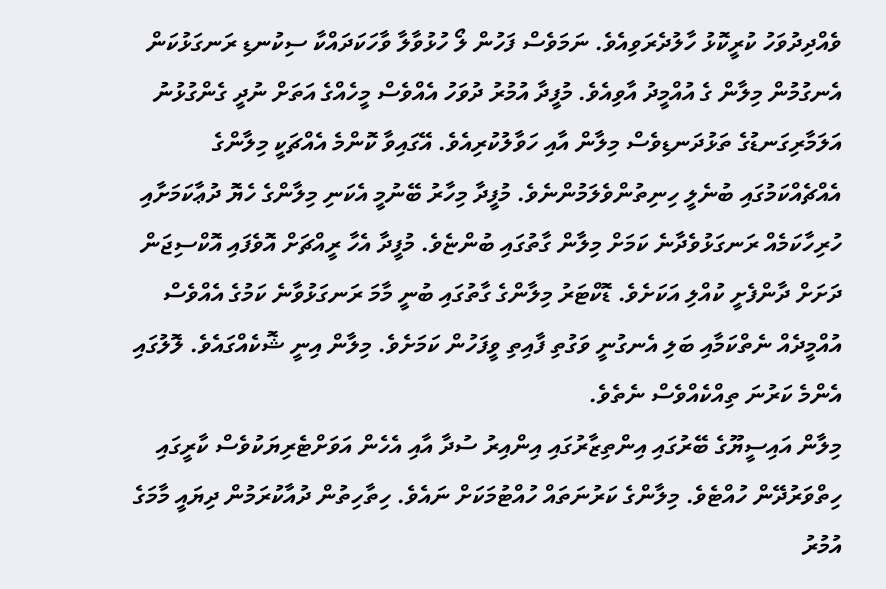ވެއްދިދުވަހު ކުރީކޮޅު ހާލުދެރަވިއެވެ. ނަމަވެސް ފަހުން ލޯ ހުޅުވާލާ ވާހަކަދައްކާ ސިކުނޑި ރަނގަޅުކަން އެނގުމުން މިލާން ގެ އުއްމީދު އާވިއެވެ. މުފީދާ އުމުރު ދުވަހު އެއްވެސް މީހެއްގެ އަތަށް ނުދީ ގެންގުޅުނު އަލަމާރިގަނޑުގެ ތަޅުދަނޑިވެސް މިލާން އާއި ހަވާލުކުރިއެވެ. އޭގައިވާ ކޮންމެ އެއްޗަކީ މިލާންގެ އެއްޗެއްކަމުގައި ބުނެލީ ހިނިތުންވެލަމުންނެވެ. މުފީދާ މިހާރު ބޭނުމީ އެކަނި މިލާންގެ ހެޔޮ ދުޢާކަމަށާއި ހުރިހާކަމެއް ރަނގަޅުވެދާނެ ކަމަށް މިލާން ގާތުގައި ބުންޏެވެ. މުފީދާ އެހާ ރީއްޗަށް އޮވެފައި އޮކްސިޖަން ދަށަށް ދާންފެށީ ކުއްލި އަކަށެވެ. ޑޮކްޓަރު މިލާންގެ ގާތުގައި ބުނީ މާމަ ރަނގަޅުވާނެ ކަމުގެ އެއްވެސް އުއްމީދެއް ނެތްކަމާއި ބަލި އެނގުނީ ވަގުތި ފާއިތި ވީފަހުން ކަމަށެވެ. މިލާން އިނީ ޝޮކެއްގައެވެ. ލޮލުގައި އެންމެ ކަރުނަ ތިއްކެއްވެސް ނެތެވެ.
މިލާން އައިސީޔޫގެ ބޭރުގައި އިންތިޒާރުގައި އިންއިރު ސުދާ އާއި އެހެން އަވަށްޓެރިޔަކުވެސް ކާރީގައި ހިތްވަރުދޭން ހުއްޓެވެ. މިލާންގެ ކަރުނަތައް ހުއްޓުމަކަށް ނައެވެ. ހިތާހިތުން ދުއާކުރަމުން ދިޔައީ މާމަގެ އުމުރު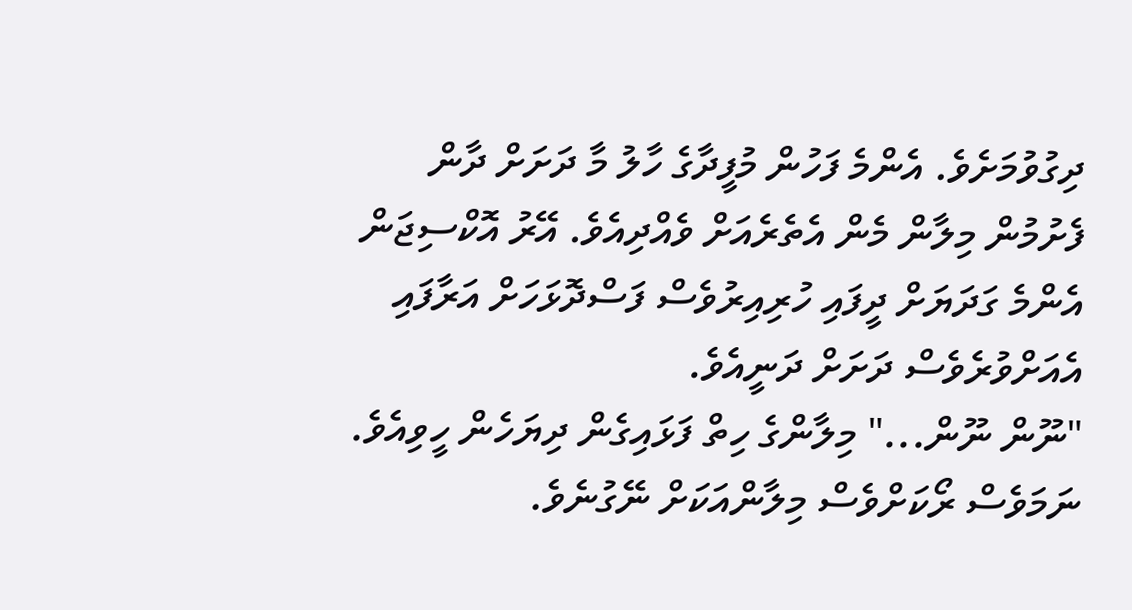ދިގުވުމަށެވެ. އެންމެ ފަހުން މުފީދާގެ ހާލު މާ ދަށަށް ދާން ފެށުމުން މިލާން މެން އެތެރެއަށް ވެއްދިއެވެ. އޭރު އޮކްސިޖަން އެންމެ ގަދަޔަށް ދީފައި ހުރިއިރުވެސް ފަސްދޮޅަހަށް އަރާފައި އެއަށްވުރެވެސް ދަށަށް ދަނީއެވެ.
"ނޫން ނޫން..." މިލާންގެ ހިތް ފަޅައިގެން ދިޔަހެން ހީވިއެވެ. ނަމަވެސް ރޯކަށްވެސް މިލާންއަކަށް ނޭގުނެވެ.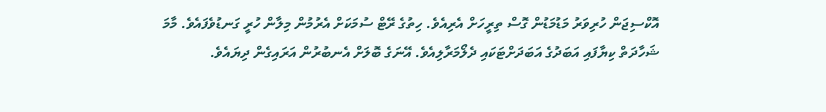އޮކްސިޖަން ހުރިވަރު މަޑުމަޑުން ގޮސް ތިރީހަށް އެރިއެވެ. ހިތުގެ ރޭޓް ސުމަކަށް އެރުމުން މިލާން ހުރީ ގަނޑުވެފައެވެ. މާމަ ޝަހާދަތް ކިޔާފައި އަބަދުގެ އަބަދަށްޓަކައި ދެލޯމަރާލިއެވެ. އޭނަގެ ބޮލަށް އެނބުރުން އަރައިގެން ދިޔައެވެ.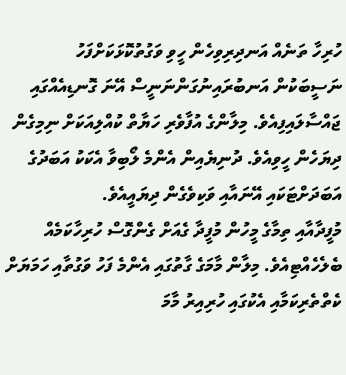ހުރިހާ ތަނެއް އަނދިރިވިހެން ހީވި ވަގުތުކޮޅަކަށްފަހު ނަސީބަކުން އަނބުރައިނުގަންނަނީސް އޭނަ ގޮނޑިއެއްގައި ޖައްސާލައިފިއެވެ. މިލާންގެ އުފާވެރި ހަޔާތް ކުއްލިއަކަށް ނިމިގެން ދިޔަހެން ހީވިއެވެ. ދުނިޔެއިން އެންމެ ލޯބިވާ އެކަކު އަބަދުގެ އަބަދަށްޓަކައި އޭނައާއި ވަކިވެގެން ދިޔައީއެވެ.
މުފީދާއާއި ތިމާގެ މީހުން މުފީދާ ގެއަށް ގެންގޮސް ހުރިހާކަމެއް ބެލެހެއްޓިއެވެ. މިލާން މާމަގެ ގާތުގައި އެންމެ ފަހު ވަގުތާއި ހަމަޔަށް ކެތްތެރިކަމާއި އެކުގައި ހުރިއިރު މާމަ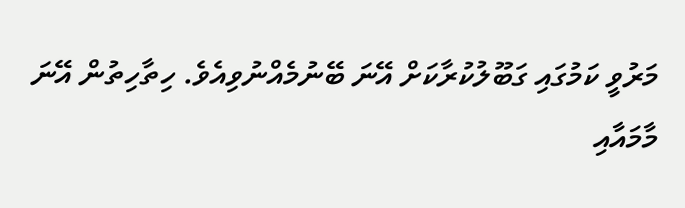މަރުވީ ކަމުގައި ގަބޫލުކުރާކަށް އޭނަ ބޭނުމެއްނުވިއެވެ. ހިތާހިތުން އޭނަ މާމައާއި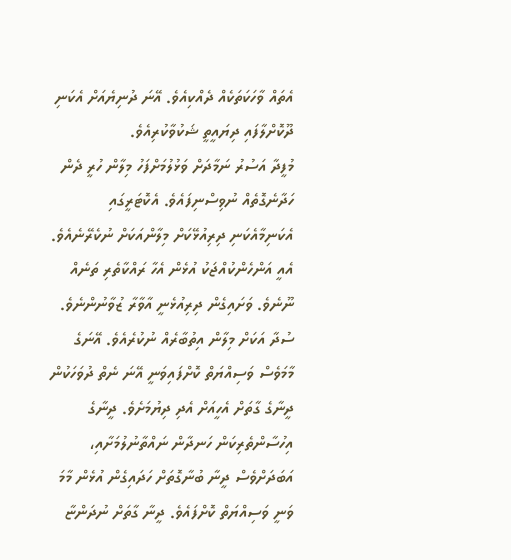އެތައް ވާހަކަތަކެއް ދެއްކިއެވެ. އޭނަ ދުނިޔެއަށް އެކަނި ދޫކޮށްލާފައި ދިޔައީތީ ޝަކުވާކުރިއެވެ.
މުފީދާ އަސުރު ނަމާދަށް ވަޅުލުމަށްފަހު މިލާން ހުރީ ދެން ހަދާނެގޮތެއް ނުވިސްނިފައެވެ. އެކޮޓަރީގައި އެކަނިމާއެކަނި ދިރިއުޅޭކަށް މިލާންއަކަށް ނުކެރޭނެއެވެ. އެއީ އަންހެންކުއްޖަކު އުޅެން އެހާ ރައްކާތެރި ތަނެއް ނޫނެވެ. ވަށައިގެން ދިރިއުޅެނީ އާވާރާ ޒުވާނުންނެވެ. ސުދާ އަކަށް މިލާން އިތުބާރެއް ނުކުރެއެވެ. އޭނަގެ މާމަވެސް ވަސިއްޔަތް ކޮށްފައިވަނީ އޭނަ ނެތް ދުވަހަކުން ދީނާގެ ގާތަށް އެހީއަށް އެދި ދިޔުމަށެވެ. ދީނާގެ އިހުސާންތެރިކަން ހަނދާން ނައްތާނުލުމަށާއި، އަބަދަށްވެސް ދީނާ ބުނާގޮތަށް ހަދައިގެން އުޅެން މާމަ ވަނީ ވަސިއްޔަތް ކޮށްފައެވެ. ދީނާ ގާތަށް ނުދަންޏާ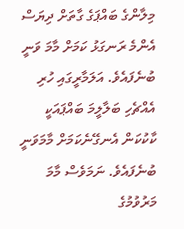މިލާންގެ ބައްޕަގެ ގާތަށް ދިޔަސް އެންމެ ރަނގަޅު ކަމަށް މާމަ ވަނީ ބުނެފައެވެ. އަލަމާރީގައި ހުރި އެއްޗެހި ބަލާލީމަ ބައްޕައަކީ ކާކުކަން އެނގޭނެކަމަށް މާމަވަނީ ބުނެފައެވެ. ނަމަވެސް މާމަ މަރުވުމުގެ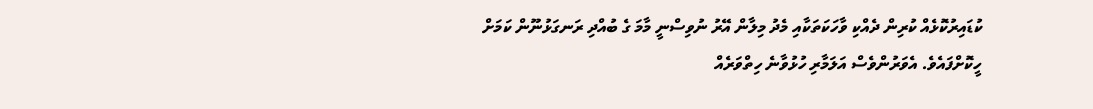ކުޑައިރުކޮޅެއް ކުރިން ދެއްކި ވާހަކަތަކާއި މެދު މިލާން އޭރު ނުވިސްނީ މާމަ ގެ ބުއްދި ރަނގަޅުނޫން ކަމަށް ހީކޮށްފައެވެ. އެވަރުންވެސް އަލަމާރި ހުޅުވާނެ ހިތްވަރެއް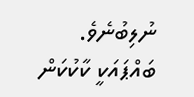ނުލިބުނެވެ. ބައްޕައަކީ ކާކުކަން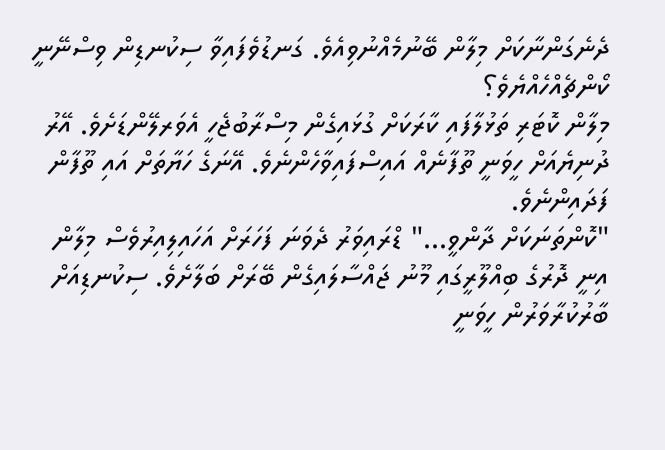ދެނެގަންނާކަށް މިލާން ބޭނުމެއްނުވިއެވެ. ގަނޑުވެފައިވާ ސިކުނޑިން ވިސްނޭނީ ކޯންޗެއްހެއްޔެވެ؟
މިލާން ކޮޓަރި ތަޅުލާފައި ކާރަކަށް ގުޅައިގެން މިސްރާބުޖެހީ އެވަރލޭންޑަށެވެ. އޭރު ދުނިޔެއަށް ހީވަނީ ތޫފާނެއް އައިސްފައިވާހެންނެވެ. އޭނަގެ ހަޔާތަށް އައި ތޫފާން ފަދައިންނެވެ.
"ކޮންތަނަކަށް ދާންވީ..." ޑްރައިވަރު ދެވަނަ ފަހަރަށް އަހައިލިއިރުވެސް މިލާން އިނީ ދޮރުގެ ބިއްލޫރީގައި މޫނު ޖައްސާލައިގެން ބޭރަށް ބަލާށެވެ. ސިކުނޑިއަށް ބާރުކުރާވަރުން ހީވަނީ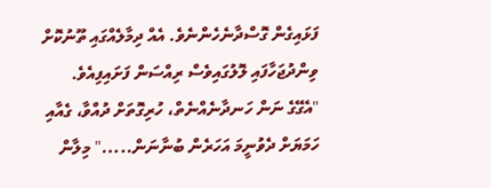ފަޅައިގެން ގޮސްދާނެހެންނެވެ. އެއް ދިމާލެއްގައި ތޫނުކޮށް ވިންދުޖަހާފައި ލޮލުގައިވެސް ރިއްސަން ފަށައިފިއެވެ.
"އެގޭގެ ނަން ހަނދާނެއްނެތް، ހުރިގޮތަށް ދުއްވާ، ގެއާއި ހަމަޔަށް ދެވުނީމަ އަހަރެން ބުނާނަން....." މިލާން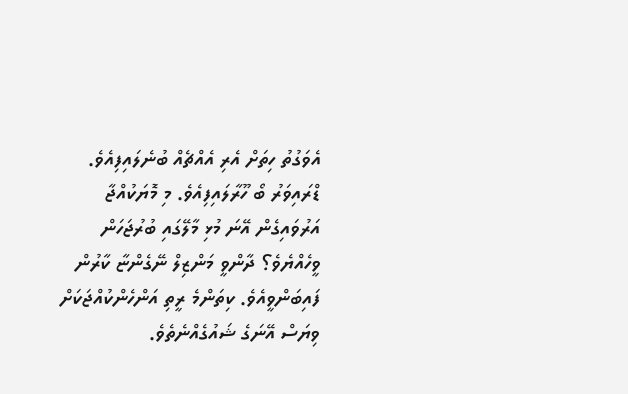އެވަގުތު ހިތަށް އެރި އެއްޗެއް ބުނެލައިފިއެވެ.
ޑްރައިވަރު ބޯ ހޫރާލައިފިއެވެ. މި މޮޔަކުއްޖާ އަރުވައިގެން އޭނަ މުޅި މާލޭގައި ބުރުޖަހަން ވީހެއްޔެވެ؟ ދާންވީ މަންޒިލް ނޭގެންޏާ ކާރުން ފައިބަންވީއެވެ. ކިތަންމެ ރީތި އަންހެންކުއްޖަކަށް ވިޔަސް އޭނަގެ ޝައުގެއްނެތެވެ.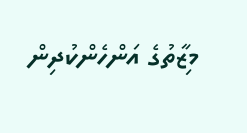މިޒާތުގެ އަންހެންކުދިން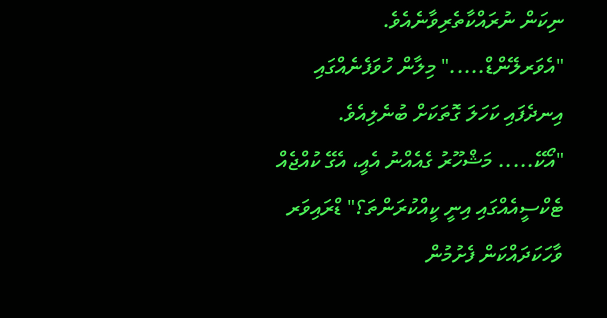ނިކަން ނުރައްކާތެރިވާނެއެވެ.
"އެވަރލޭންޑް....." މިލާން ހުވަފެނެއްގައި އިނދެފައި ކަހަލަ ގޮތަކަށް ބުނެލިއެވެ.
"އޯކޭ..... މަޝްހޫރު ގެއެއްނު އެއީ، އެގޭ ކުއްޖެއް ޓެކްސީއެއްގައި އިނީ ކީއްކުރަންތަ؟" ޑްރައިވަރ ވާހަކަދައްކަން ފެށުމުން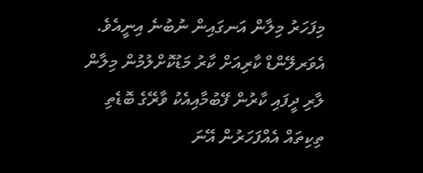މިފަހަރު މިލާން އަނގައިން ނުބުނެ އިނީއެވެ. އެވަރލޭންޑް ކާރިއަށް ކާރު މަޑުކޮށްލުމުން މިލާން ލާރި ދީފައި ކާރުން ފޭބުމާއިއެކު ވާރޭގެ ބޮޑެތި ތިކިތައް އެއްފަހަރުން އޭނަ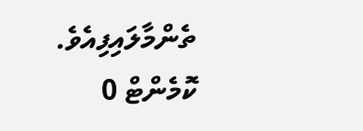ތެންމާލައިފިއެވެ.
ކޮމެންޓް 0